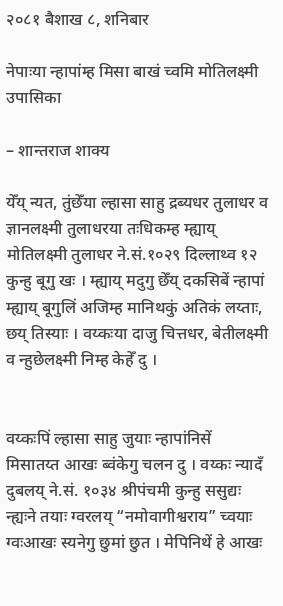२०८१ बैशाख ८, शनिबार

नेपाःया न्हापांम्ह मिसा बाखं च्वमि मोतिलक्ष्मी उपासिका

– शान्तराज शाक्य

येँय् न्यत, तुंछेँया ल्हासा साहु द्रब्यधर तुलाधर व ज्ञानलक्ष्मी तुलाधरया तःधिकम्ह म्ह्याय् मोतिलक्ष्मी तुलाधर ने.सं.१०२९ दिल्लाथ्व १२ कुन्हु बूगु खः । म्ह्याय् मदुगु छेँय् दकसिबें न्हापां म्ह्याय् बूगुलिं अजिम्ह मानिथकुं अतिकं लय्ताः, छय् तिस्याः । वय्कःया दाजु चित्तधर, बेतीलक्ष्मी व न्हुछेलक्ष्मी निम्ह केहेँ दु ।


वय्कःपिं ल्हासा साहु जुयाः न्हापांनिसें मिसातय्त आखः ब्वंकेगु चलन दु । वय्कः न्यादँ दुबलय् ने.सं. १०३४ श्रीपंचमी कुन्हु ससुद्यः न्ह्यःने तयाः ग्वरलय् “नमोवागीश्वराय” च्वयाः ग्वःआखः स्यनेगु छुमां छुत । मेपिनिथें हे आखः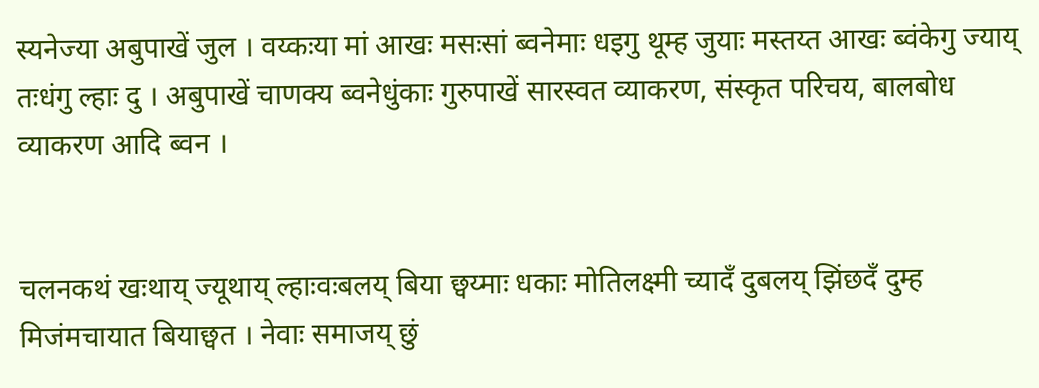स्यनेज्या अबुपाखें जुल । वय्कःया मां आखः मसःसां ब्वनेमाः धइगु थूम्ह जुयाः मस्तय्त आखः ब्वंकेगु ज्याय् तःधंगु ल्हाः दु । अबुपाखें चाणक्य ब्वनेधुंकाः गुरुपाखें सारस्वत व्याकरण, संस्कृत परिचय, बालबोध व्याकरण आदि ब्वन ।


चलनकथं खःथाय् ज्यूथाय् ल्हाःवःबलय् बिया छ्वय्माः धकाः मोतिलक्ष्मी च्यादँ दुबलय् झिंछदँ दुम्ह मिजंमचायात बियाछ्वत । नेवाः समाजय् छुं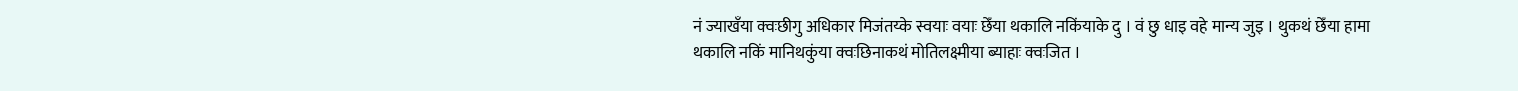नं ज्याखँया क्वःछीगु अधिकार मिजंतय्के स्वयाः वयाः छेँया थकालि नकिंयाके दु । वं छु धाइ वहे मान्य जुइ । थुकथं छेँया हामा थकालि नकिं मानिथकुंया क्वःछिनाकथं मोतिलक्ष्मीया ब्याहाः क्वःजित ।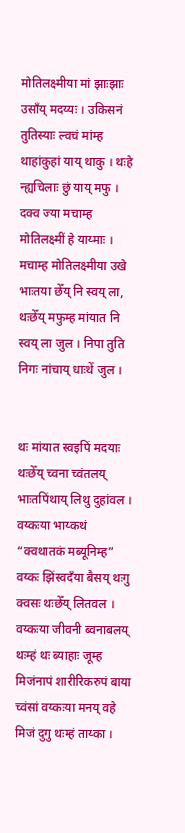मोतिलक्ष्मीया मां झाःझाः उसाँय् मदय्यः । उकिसनं तुतिस्याः ल्वचं मांम्ह थाहांकुहां याय् थाकु । थःहे न्ह्यचिलाः छुं याय् मफु । दक्व ज्या मचाम्ह मोतिलक्ष्मीं हे याय्माः । मचाम्ह मोतिलक्ष्मीया उखे भाःतया छेँय् नि स्वय् ला, थःछेँय् मफुम्ह मांयात नि स्वय् ला जुल । निपा तुति निगः नांचाय् धाःथें जुल ।


थः मांयात स्वइपिं मदयाः थःछेँय् च्वना च्वंतलय् भाःतपिंथाय् लिथु दुहांवल । वय्कःया भाय्कथं “क्वथातकं मब्यूनिम्ह” वय्कः झिंस्वदँया बैसय् थःगु क्वसः थःछेँय् लितवल । वय्कःया जीवनी ब्वनाबलय् थःम्हं थः ब्याहाः जूम्ह मिजंनापं शारीरिकरुपं बाया च्वंसां वय्कःया मनय् वहे मिजं दुगु थःम्हं ताय्का ।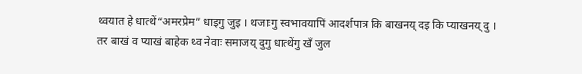थ्वयात हे धात्थें“अमरप्रेम” धाइगु जुइ । थजाःगु स्वभावयापिं आदर्शपात्र कि बाखनय् दइ कि प्याखनय् दु । तर बाखं व प्याखं बाहेक थ्व नेवाः समाजय् दुगु धात्थेंगु खँ जुल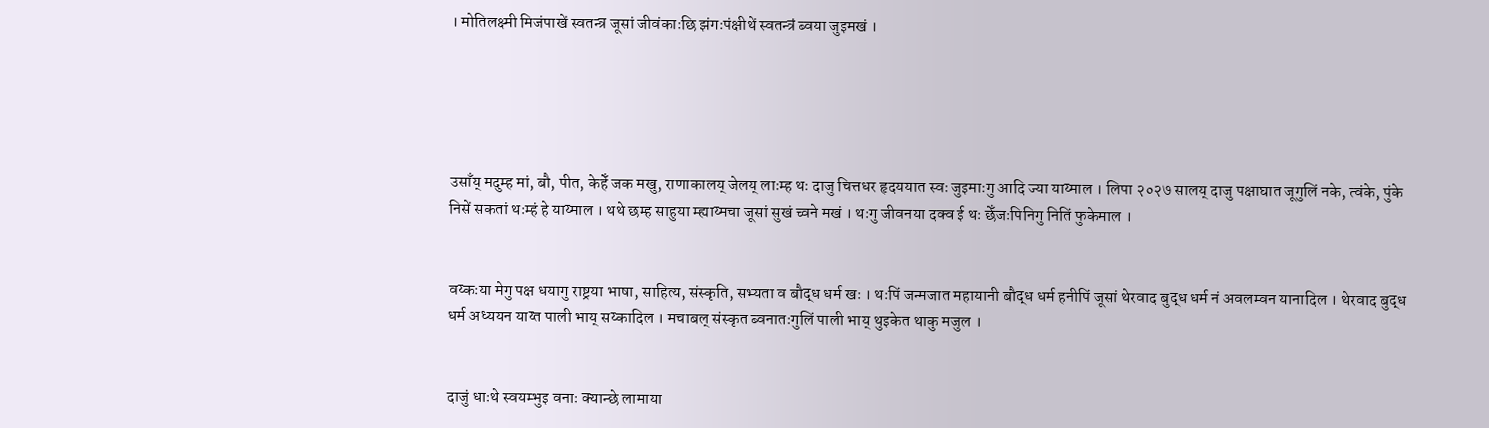। मोतिलक्ष्मी मिजंपाखें स्वतन्त्र जूसां जीवंकाःछि झंगःपंक्षीथें स्वतन्त्रं ब्वया जुइमखं ।





उसाँय् मदुम्ह मां, बौ, पीत, केहेँ जक मखु, राणाकालय् जेलय् लाःम्ह थः दाजु चित्तधर हृदययात स्वः जुइमाःगु आदि ज्या याय्माल । लिपा २०२७ सालय् दाजु पक्षाघात जूगुलिं नके, त्वंके, पुंके निसें सकतां थःम्हं हे याय्माल । थथे छम्ह साहुया म्ह्याय्मचा जूसां सुखं च्वने मखं । थःगु जीवनया दक्व ई थः छेँजःपिनिगु नितिं फुकेमाल ।


वय्कःया मेगु पक्ष धयागु राष्ट्रया भाषा, साहित्य, संस्कृति, सभ्यता व बौद्ध धर्म खः । थःपिं जन्मजात महायानी बौद्ध धर्म हनीपिं जूसां थेरवाद बुद्ध धर्म नं अवलम्वन यानादिल । थेरवाद बुद्ध धर्म अध्ययन याय्त पाली भाय् सय्कादिल । मचाबल् संस्कृत ब्वनातःगुलिं पाली भाय् थुइकेत थाकु मजुल ।


दाजुं धाःथे स्वयम्भुइ वनाः क्यान्छे लामाया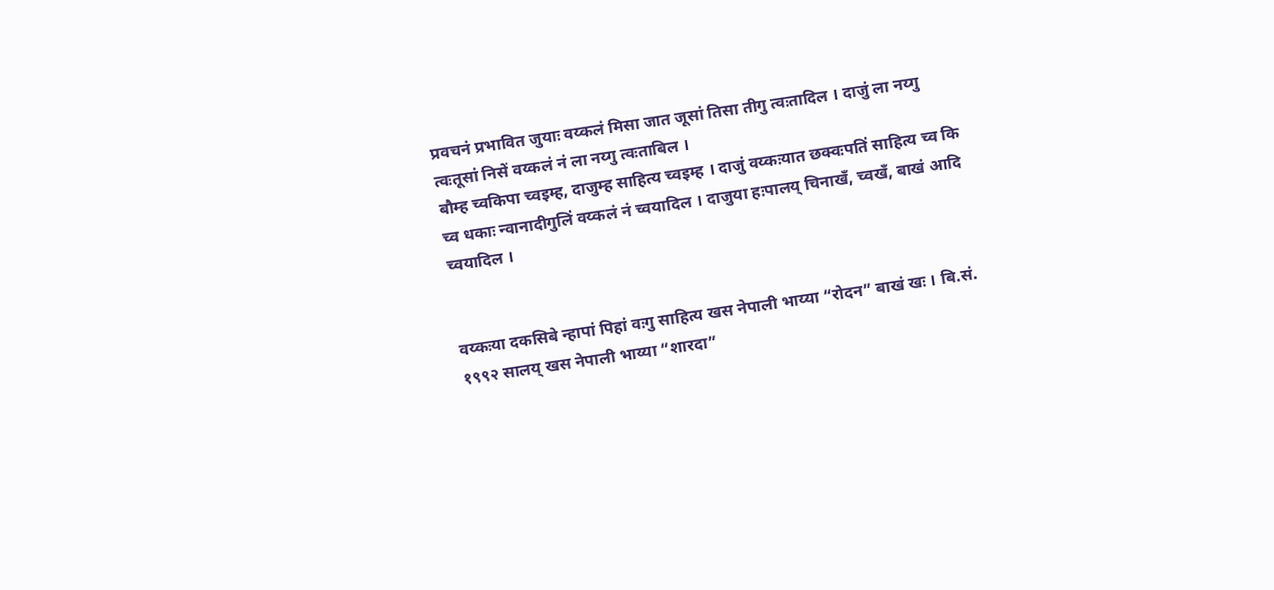प्रवचनं प्रभावित जुयाः वय्कलं मिसा जात जूसां तिसा तीगु त्वःतादिल । दाजुं ला नय्गु त्वःतूसां निसें वय्कलं नं ला नय्गु त्वःताबिल ।
बौम्ह च्वकिपा च्वइम्ह, दाजुम्ह साहित्य च्वइम्ह । दाजुं वय्कःयात छक्वःपतिं साहित्य च्व कि च्व धकाः न्वानादीगुलिं वय्कलं नं च्वयादिल । दाजुया हःपालय् चिनाखँ, च्वखँ, बाखं आदि च्वयादिल ।


वय्कःया दकसिबे न्हापां पिहां वःगु साहित्य खस नेपाली भाय्या “रोदन” बाखं खः । बि.सं. १९९२ सालय् खस नेपाली भाय्या “शारदा”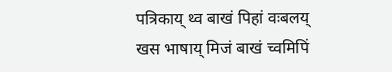पत्रिकाय् थ्व बाखं पिहां वःबलय् खस भाषाय् मिजं बाखं च्वमिपिं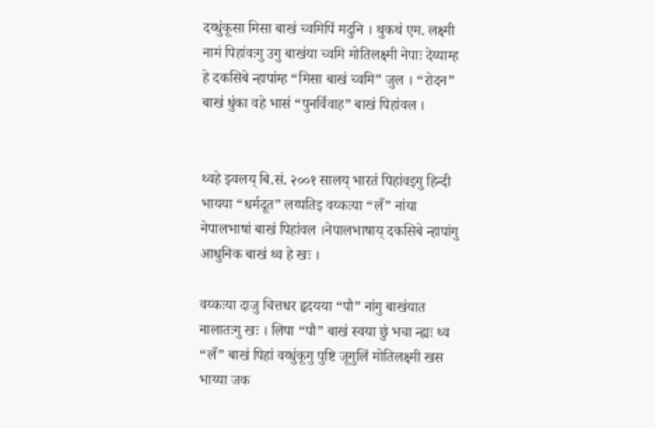दय्धुंकूसा मिसा बाखं च्वमिपिं मदुनि । थुकथं एम. लक्ष्मी नामं पिहांवःगु उगु बाखंया च्वमि मोतिलक्ष्मी नेपाः देय्याम्ह हे दकसिबे न्हापांम्ह “मिसा बाखं च्वमि” जुल । “रोदन” बाखं धुंका वहे भासं “पुनर्विवाह” बाखं पिहांवल ।


थ्वहे झ्वलय् बि.सं. २००१ सालय् भारतं पिहांवइगु हिन्दी भायया “धर्मदूत” लय्पतिइ वय्कःया “लँ” नांया नेपालभाषां बाखं पिहांवल ।नेपालभाषाय् दकसिबे न्हापांगु आधुनिक बाखं थ्व हे खः ।

वय्कःया दाजु चित्तधर हृदयया “पौ” नांगु बाखंयात नालातःगु खः । लिपा “पौ” बाखं स्वया छुं भचा न्ह्यः थ्व “लँ” बाखं पिहां वय्धुंकूगु पुष्टि जूगुलिं मोतिलक्ष्मी खस भाय्या जक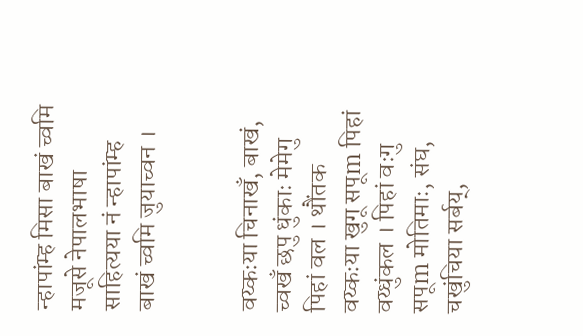न्हापांम्ह मिसा बाखं च्वमि मजूसे नेपालभाषा साहित्यया नं न्हापांम्ह बाखं च्वमि जुयाच्वन ।


वय्कःया चिनाखँ, बाखं, च्वखँ छपु धुंकाः मेमेगु पिहां वल । थौंतक वय्कःया खुगू सपूm पिहां वय्धुंकल । पिहां वःगु सपूm मोतिमाः, संघ, चखुंचिया सर्बय्,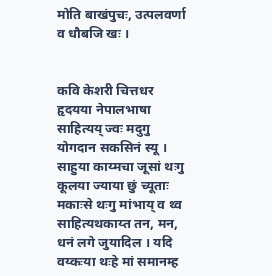मोति बाखंपुचः, उत्पलवर्णा व धौबजि खः ।


कवि केशरी चित्तधर हृदयया नेपालभाषा साहित्यय् ज्वः मदुगु योगदान सकसिनं स्यू । साहुया काय्मचा जूसां थःगु कूलया ज्याया छुं च्यूताः मकाःसे थःगु मांभाय् व थ्व साहित्यथकाय्त तन, मन, धनं लगे जुयादिल । यदि वय्कःया थःहे मां समानम्ह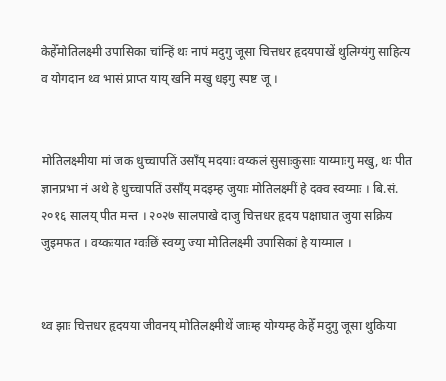केहेँमोतिलक्ष्मी उपासिका चांन्हिं थः नापं मदुगु जूसा चित्तधर हृदयपाखें थुलिग्यंगु साहित्य व योगदान थ्व भासं प्राप्त याय् खनि मखु धइगु स्पष्ट जू ।


मोतिलक्ष्मीया मां जक धुच्चापतिं उसाँय् मदयाः वय्कलं सुसाःकुसाः याय्माःगु मखु, थः पीत ज्ञानप्रभा नं अथे हे धुच्चापतिं उसाँय् मदइम्ह जुयाः मोतिलक्ष्मीं हे दक्व स्वय्माः । बि.सं. २०१६ सालय् पीत मन्त । २०२७ सालपाखे दाजु चित्तधर हृदय पक्षाघात जुया सक्रिय जुइमफत । वय्कःयात ग्वःछिं स्वय्गु ज्या मोतिलक्ष्मी उपासिकां हे याय्माल ।


थ्व झाः चित्तधर हृदयया जीवनय् मोतिलक्ष्मीथें जाःम्ह योग्यम्ह केहेँ मदुगु जूसा थुकिया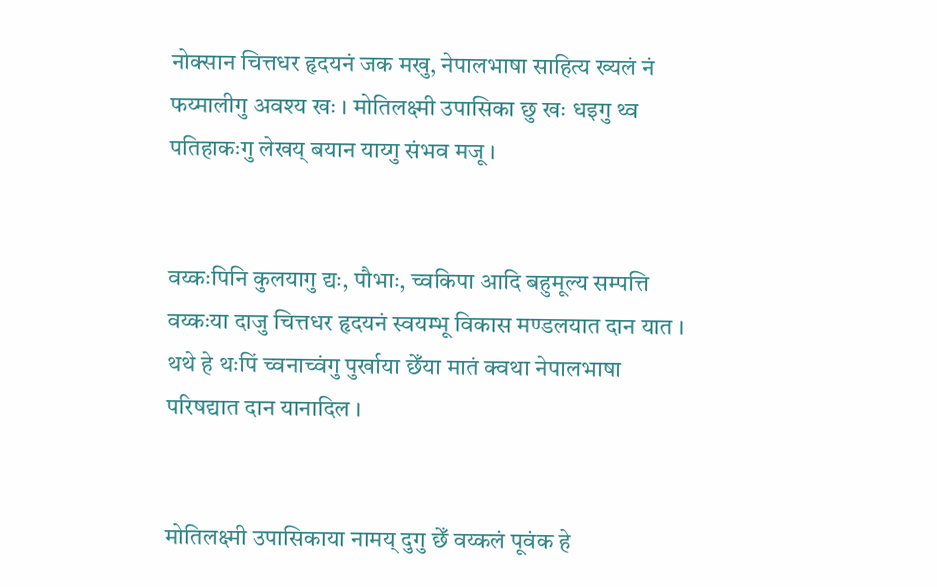नोक्सान चित्तधर हृदयनं जक मखु, नेपालभाषा साहित्य ख्यलं नं फय्मालीगु अवश्य खः । मोतिलक्ष्मी उपासिका छु खः धइगु थ्व पतिहाकःगु लेखय् बयान याय्गु संभव मजू ।


वय्कःपिनि कुलयागु द्यः, पौभाः, च्वकिपा आदि बहुमूल्य सम्पत्ति वय्कःया दाजु चित्तधर हृदयनं स्वयम्भू विकास मण्डलयात दान यात । थथे हे थःपिं च्वनाच्वंगु पुर्खाया छेँया मातं क्वथा नेपालभाषा परिषद्यात दान यानादिल ।


मोतिलक्ष्मी उपासिकाया नामय् दुगु छेँ वय्कलं पूवंक हे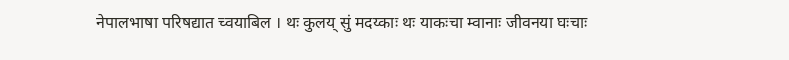नेपालभाषा परिषद्यात च्वयाबिल । थः कुलय् सुं मदय्काः थः याकःचा म्वानाः जीवनया घःचाः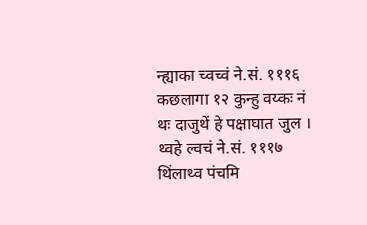न्ह्याका च्वच्वं ने.सं. १११६ कछलागा १२ कुन्हु वय्कः नं थः दाजुथें हे पक्षाघात जुल । थ्वहे ल्वचं ने.सं. १११७ थिंलाथ्व पंचमि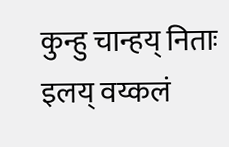कुन्हु चान्हय् निताः इलय् वय्कलं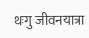थःगु जीवनयात्रा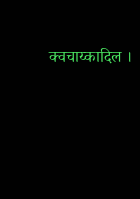क्वचाय्कादिल ।